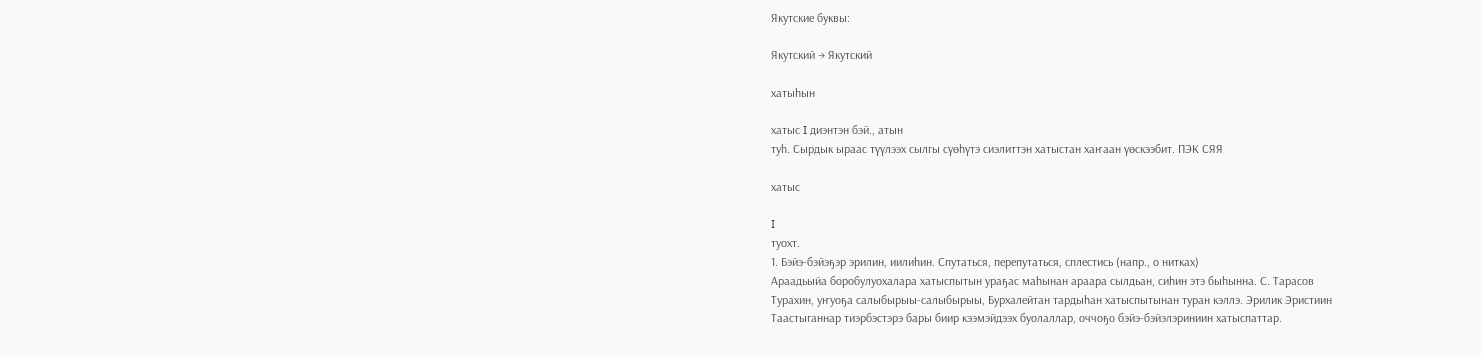Якутские буквы:

Якутский → Якутский

хатыһын

хатыс I диэнтэн бэй., атын
туһ. Сырдык ыраас түүлээх сылгы сүөһүтэ сиэлиттэн хатыстан хаҥаан үөскээбит. ПЭК СЯЯ

хатыс

I
туохт.
1. Бэйэ-бэйэҕэр эрилин, иилиһин. Спутаться, перепутаться, сплестись (напр., о нитках)
Араадьыйа боробулуохалара хатыспытын ураҕас маһынан араара сылдьан, сиһин этэ быһынна. С. Тарасов
Турахин, уҥуоҕа салыбырыы-салыбырыы, Бурхалейтан тардыһан хатыспытынан туран кэллэ. Эрилик Эристиин
Таастыганнар тиэрбэстэрэ бары биир кээмэйдээх буолаллар, оччоҕо бэйэ-бэйэлэриниин хатыспаттар.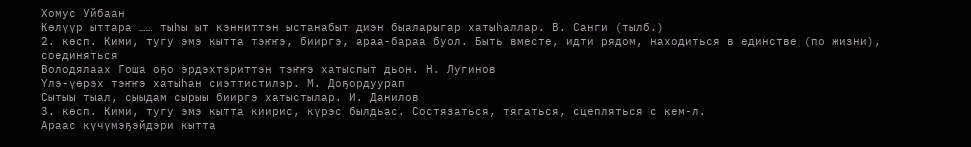Хомус Уйбаан
Көлүүр ыттара …… тыһы ыт кэнниттэн ыстанабыт диэн быаларыгар хатыһаллар. В. Санги (тылб.)
2. көсп. Кими, тугу эмэ кытта тэҥҥэ, бииргэ, араа-бараа буол. Быть вместе, идти рядом, находиться в единстве (по жизни), соединяться
Володялаах Гоша оҕо эрдэхтэриттэн тэҥҥэ хатыспыт дьон. Н. Лугинов
Үлэ-үөрэх тэҥҥэ хатыһан сиэттистилэр. М. Доҕордуурап
Сытыы тыал, сыыдам сырыы бииргэ хатыстылар. И. Данилов
3. көсп. Кими, тугу эмэ кытта киирис, күрэс былдьас. Состязаться, тягаться, сцепляться с кем-л.
Араас күчүмэҕэйдэри кытта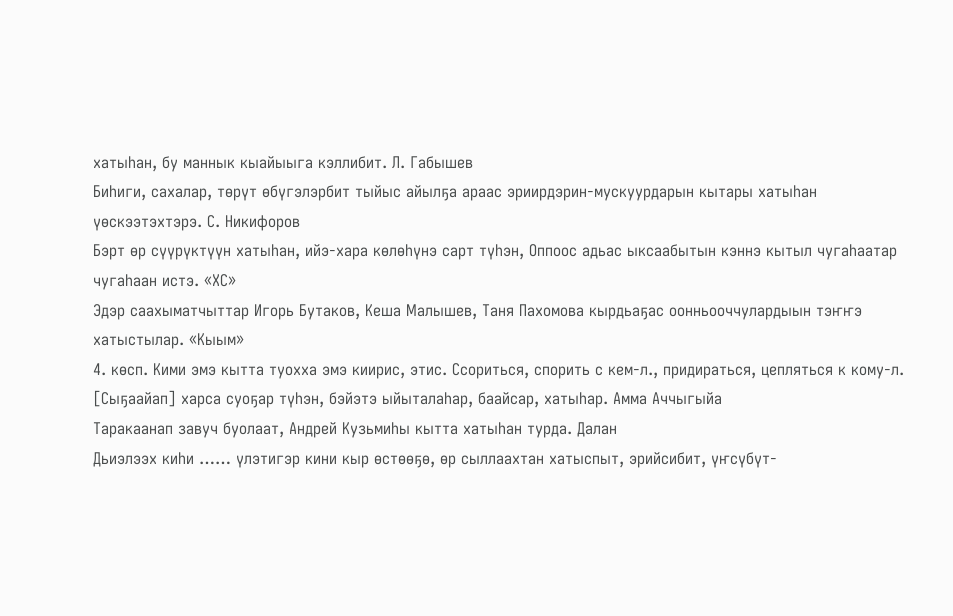хатыһан, бу маннык кыайыыга кэллибит. Л. Габышев
Биһиги, сахалар, төрүт өбүгэлэрбит тыйыс айылҕа араас эриирдэрин-мускуурдарын кытары хатыһан үөскээтэхтэрэ. С. Никифоров
Бэрт өр сүүрүктүүн хатыһан, ийэ-хара көлөһүнэ сарт түһэн, Оппоос адьас ыксаабытын кэннэ кытыл чугаһаатар чугаһаан истэ. «ХС»
Эдэр саахыматчыттар Игорь Бутаков, Кеша Малышев, Таня Пахомова кырдьаҕас оонньооччулардыын тэҥҥэ хатыстылар. «Кыым»
4. көсп. Кими эмэ кытта туохха эмэ киирис, этис. Ссориться, спорить с кем-л., придираться, цепляться к кому-л. [Сыҕаайап] харса суоҕар түһэн, бэйэтэ ыйыталаһар, баайсар, хатыһар. Амма Аччыгыйа
Таракаанап завуч буолаат, Андрей Кузьмиһы кытта хатыһан турда. Далан
Дьиэлээх киһи …… үлэтигэр кини кыр өстөөҕө, өр сыллаахтан хатыспыт, эрийсибит, үҥсүбүт-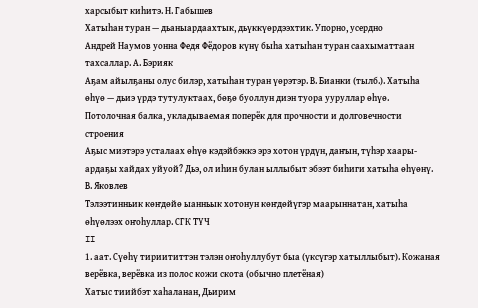харсыбыт киһитэ. Н. Габышев
Хатыһан туран — дьаныардаахтык, дьүккүөрдээхтик. Упорно, усердно
Андрей Наумов уонна Федя Фёдоров күнү быһа хатыһан туран саахыматтаан тахсаллар. А. Бэрияк
Аҕам айылҕаны олус билэр, хатыһан туран үөрэтэр. В. Бианки (тылб.). Хатыһа өһүө — дьиэ үрдэ тутулуктаах, бөҕө буоллун диэн туора ууруллар өһүө. Потолочная балка, укладываемая поперёк для прочности и долговечности строения
Аҕыс миэтэрэ усталаах өһүө кэдэйбэккэ эрэ хотон үрдүн, даҥын, түһэр хаары-ардаҕы хайдах уйуой? Дьэ, ол иһин булан ыллыбыт эбээт биһиги хатыһа өһүөнү. В. Яковлев
Тэлээтинньик көҥдөйө ыанньык хотонун көҥдөйүгэр маарыннатан, хатыһа өһүөлээх оҥоһуллар. СГК ТҮЧ
II
1. аат. Сүөһү тириититтэн тэлэн оҥоһуллубут быа (үксүгэр хатыллыбыт). Кожаная верёвка, верёвка из полос кожи скота (обычно плетёная)
Хатыс тиийбэт хаһаланан, Дьирим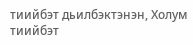тиийбэт дьилбэктэнэн, Холум тиийбэт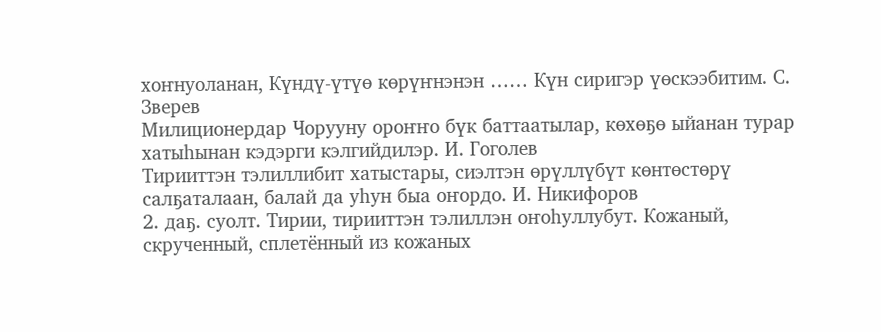хоҥнуоланан, Күндү-үтүө көрүҥнэнэн …… Күн сиригэр үөскээбитим. С. Зверев
Милиционердар Чорууну ороҥҥо бүк баттаатылар, көхөҕө ыйанан турар хатыһынан кэдэрги кэлгийдилэр. И. Гоголев
Тирииттэн тэлиллибит хатыстары, сиэлтэн өрүллүбүт көнтөстөрү салҕаталаан, балай да уһун быа оҥордо. И. Никифоров
2. даҕ. суолт. Тирии, тирииттэн тэлиллэн оҥоһуллубут. Кожаный, скрученный, сплетённый из кожаных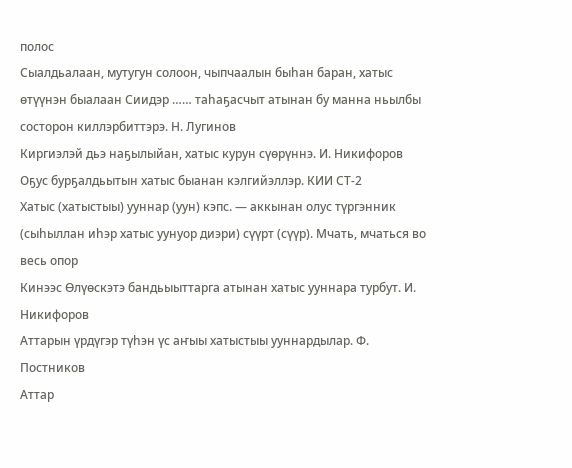полос
Сыалдьалаан, мутугун солоон, чыпчаалын быһан баран, хатыс өтүүнэн быалаан Сиидэр …… таһаҕасчыт атынан бу манна ньылбы состорон киллэрбиттэрэ. Н. Лугинов
Киргиэлэй дьэ наҕылыйан, хатыс курун сүөрүннэ. И. Никифоров
Оҕус бурҕалдьытын хатыс быанан кэлгийэллэр. КИИ СТ-2
Хатыс (хатыстыы) ууннар (уун) кэпс. — аккынан олус түргэнник (сыһыллан иһэр хатыс уунуор диэри) сүүрт (сүүр). Мчать, мчаться во весь опор
Кинээс Өлүөскэтэ бандьыыттарга атынан хатыс ууннара турбут. И. Никифоров
Аттарын үрдүгэр түһэн үс аҥыы хатыстыы ууннардылар. Ф. Постников
Аттар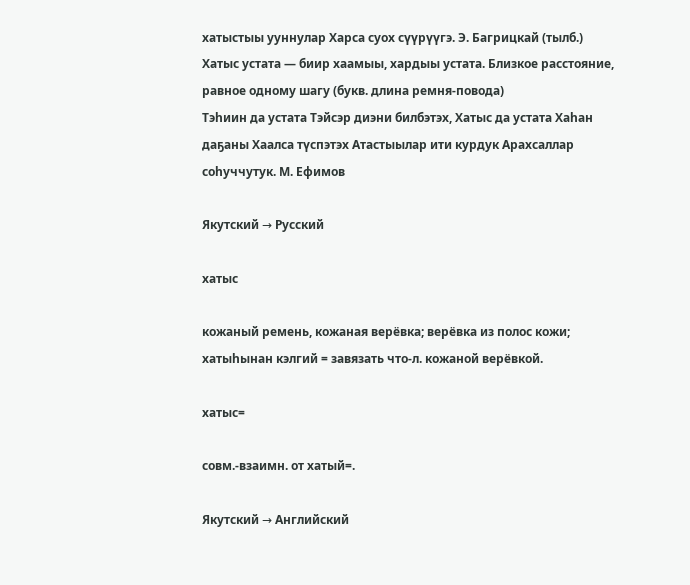хатыстыы ууннулар Харса суох сүүрүүгэ. Э. Багрицкай (тылб.)
Хатыс устата — биир хаамыы, хардыы устата. Близкое расстояние, равное одному шагу (букв. длина ремня-повода)
Тэһиин да устата Тэйсэр диэни билбэтэх, Хатыс да устата Хаһан даҕаны Хаалса түспэтэх Атастыылар ити курдук Арахсаллар соһуччутук. М. Ефимов

Якутский → Русский

хатыс

кожаный ремень, кожаная верёвка; верёвка из полос кожи; хатыһынан кэлгий = завязать что-л. кожаной верёвкой.

хатыс=

совм.-взаимн. от хатый=.

Якутский → Английский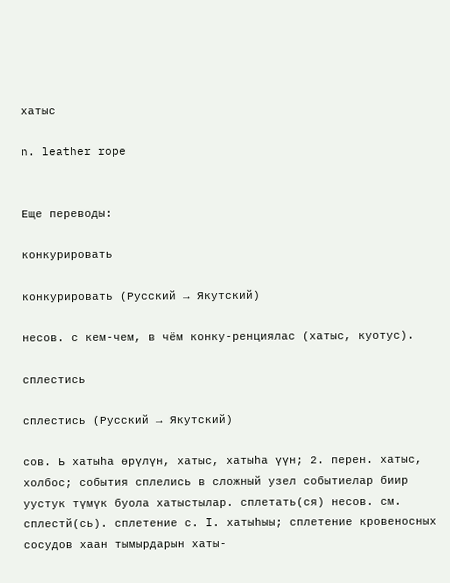хатыс

n. leather rope


Еще переводы:

конкурировать

конкурировать (Русский → Якутский)

несов. с кем-чем, в чём конку-ренциялас (хатыс, куотус).

сплестись

сплестись (Русский → Якутский)

сов. Ь хатыһа өрүлүн, хатыс, хатыһа үүн; 2. перен. хатыс, холбос; события сплелись в сложный узел событиелар биир уустук түмүк буола хатыстылар. сплетать(ся) несов. см. сплестй(сь). сплетение с. I. хатыһыы; сплетение кровеносных сосудов хаан тымырдарын хаты-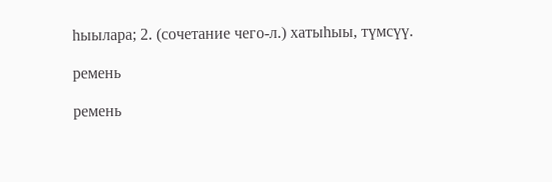һыылара; 2. (сочетание чего-л.) хатыһыы, түмсүү.

ремень

ремень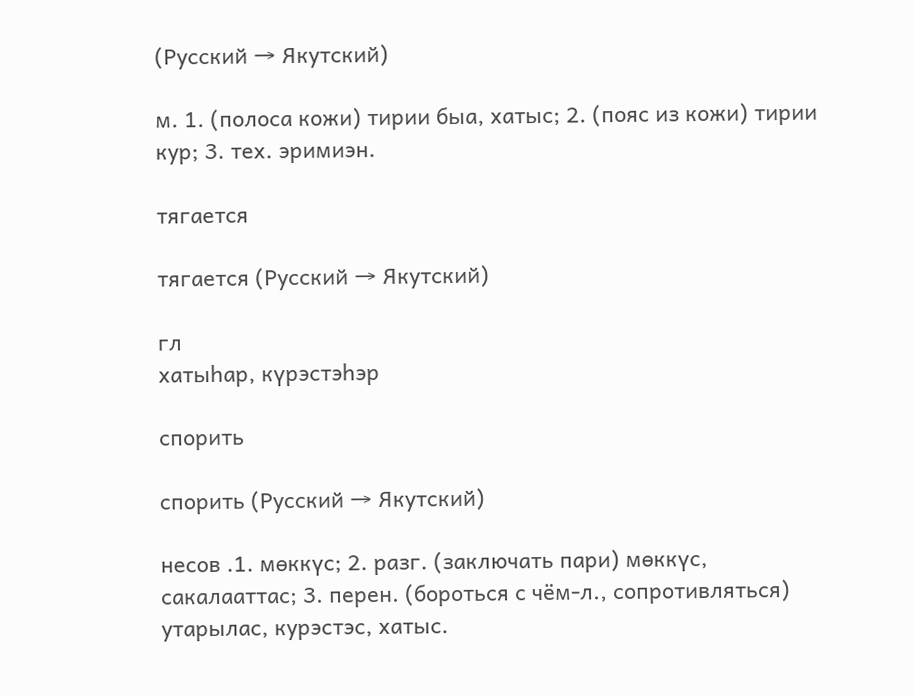(Русский → Якутский)

м. 1. (полоса кожи) тирии быа, хатыс; 2. (пояс из кожи) тирии кур; 3. тех. эримиэн.

тягается

тягается (Русский → Якутский)

гл
хатыһар, күрэстэһэр

спорить

спорить (Русский → Якутский)

несов .1. мөккүс; 2. разг. (заключать пари) мөккүс, сакалааттас; 3. перен. (бороться с чём-л., сопротивляться) утарылас, курэстэс, хатыс.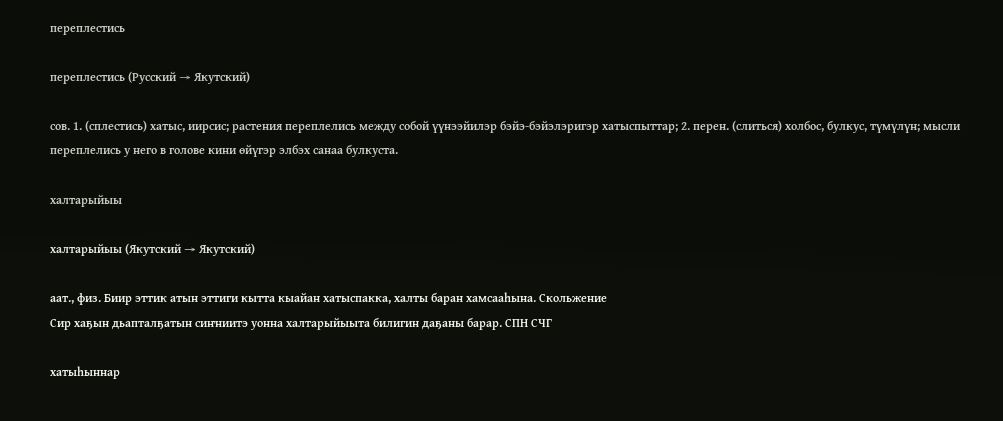переплестись

переплестись (Русский → Якутский)

сов. 1. (сплестись) хатыс, иирсис; растения переплелись между собой үүнээйилэр бэйэ-бэйэлэригэр хатыспыттар; 2. перен. (слиться) холбос, булкус, түмүлүн; мысли переплелись у него в голове кини өйүгэр элбэх санаа булкуста.

халтарыйыы

халтарыйыы (Якутский → Якутский)

аат., физ. Биир эттик атын эттиги кытта кыайан хатыспакка, халты баран хамсааһына. Скольжение
Сир хаҕын дьапталҕатын сиҥниитэ уонна халтарыйыыта билигин даҕаны барар. СПН СЧГ

хатыһыннар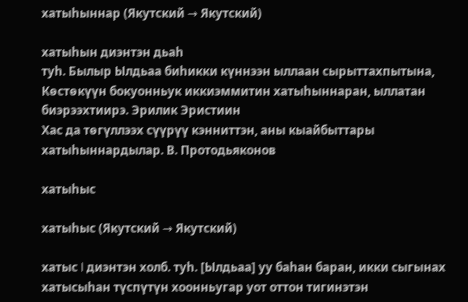хатыһыннар (Якутский → Якутский)

хатыһын диэнтэн дьаһ
туһ. Былыр Ылдьаа биһикки күннээн ыллаан сырыттахпытына, Көстөкүүн бокуонньук иккиэммитин хатыһыннаран, ыллатан биэрээхтиирэ. Эрилик Эристиин
Хас да төгүллээх сүүрүү кэнниттэн, аны кыайбыттары хатыһыннардылар. В. Протодьяконов

хатыһыс

хатыһыс (Якутский → Якутский)

хатыс I диэнтэн холб. туһ. [Ылдьаа] уу баһан баран, икки сыгынах хатысыһан түспүтүн хоонньугар уот оттон тигинэтэн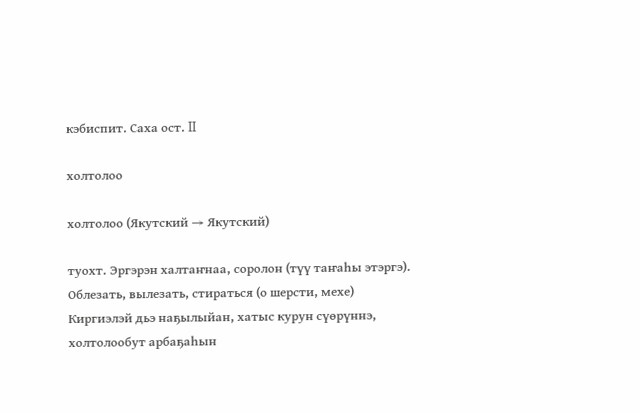кэбиспит. Саха ост. II

холтолоо

холтолоо (Якутский → Якутский)

туохт. Эргэрэн халтаҥнаа, соролон (түү таҥаһы этэргэ). Облезать, вылезать, стираться (о шерсти, мехе)
Киргиэлэй дьэ наҕылыйан, хатыс курун сүөрүннэ, холтолообут арбаҕаһын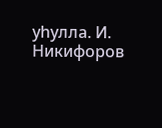уһулла. И. Никифоров